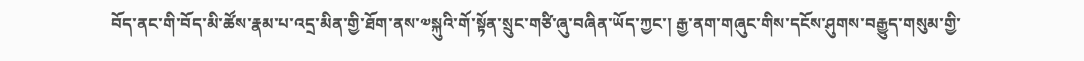བོད་ནང་གི་བོད་མི་ཚོས་རྣམ་པ་འདྲ་མིན་གྱི་ཐོག་ནས་༧སྐུའི་གོ་སྟོན་སྲུང་གཙི་ཞུ་བཞིན་ཡོད་ཀྱང་། རྒྱ་ནག་གཞུང་གིས་དངོས་ཤུགས་བརྒྱུད་གསུམ་གྱི་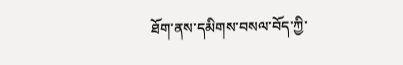ཐོག་ནས་དམིགས་བསལ་བོད་ཀྱི་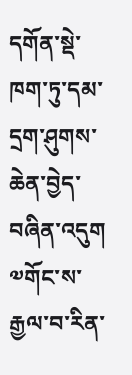དགོན་སྡེ་ཁག་ཏུ་དམ་དྲག་ཤུགས་ཆེན་བྱེད་བཞིན་འདུག
༧གོང་ས་རྒྱལ་བ་རིན་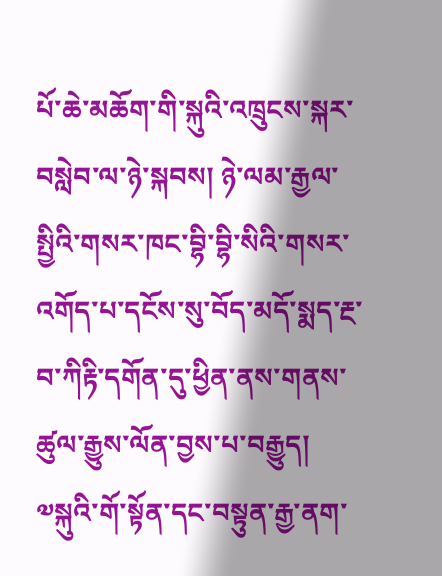པོ་ཆེ་མཆོག་གི་སྐུའི་འཁྲུངས་སྐར་བསླེབ་ལ་ཉེ་སྐབས། ཉེ་ལམ་རྒྱལ་སྤྱིའི་གསར་ཁང་བྷི་བྷི་སིའི་གསར་འགོད་པ་དངོས་སུ་བོད་མདོ་སྨད་རྔ་བ་ཀིརྟི་དགོན་དུ་ཕྱིན་ནས་གནས་ཚུལ་རྒྱུས་ལོན་བྱས་པ་བརྒྱུད། ༧སྐུའི་གོ་སྟོན་དང་བསྟུན་རྒྱ་ནག་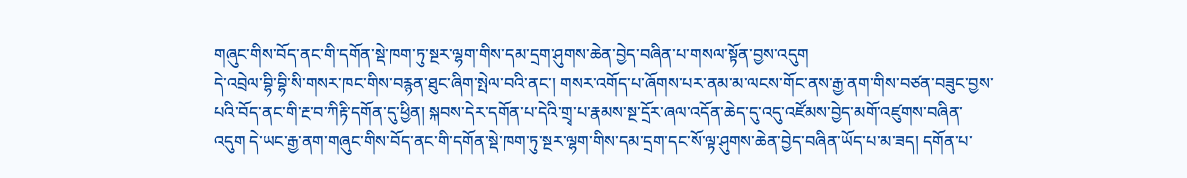གཞུང་གིས་བོད་ནང་གི་དགོན་སྡེ་ཁག་ཏུ་སྔར་ལྷག་གིས་དམ་དྲག་ཤུགས་ཆེན་བྱེད་བཞིན་པ་གསལ་སྟོན་བྱས་འདུག
དེ་འབྲེལ་བྷི་བྷི་སི་གསར་ཁང་གིས་བརྙན་ཐུང་ཞིག་སྤེལ་བའི་ནང་། གསར་འགོད་པ་ཞོགས་པར་ནམ་མ་ལངས་གོང་ནས་རྒྱ་ནག་གིས་བཙན་བཟུང་བྱས་པའི་བོད་ནང་གི་རྔ་བ་ཀིརྟི་དགོན་དུ་ཕྱིན། སྐབས་དེར་དགོན་པ་དེའི་གྲྭ་པ་རྣམས་སྔ་དྲོར་ཞལ་འདོན་ཆེད་དུ་འདུ་འཛོམས་བྱེད་མགོ་འཛུགས་བཞིན་འདུག དེ་ཡང་རྒྱ་ནག་གཞུང་གིས་བོད་ནང་གི་དགོན་སྡེ་ཁག་ཏུ་སྔར་ལྷག་གིས་དམ་དྲག་དང་སོ་ལྟ་ཤུགས་ཆེན་བྱེད་བཞིན་ཡོད་པ་མ་ཟད། དགོན་པ་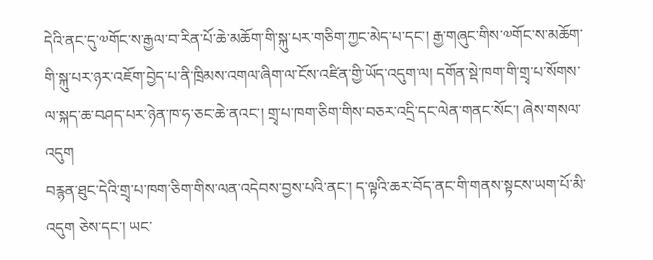དེའི་ནང་དུ་༧གོང་ས་རྒྱལ་བ་རིན་པོ་ཆེ་མཆོག་གི་སྐུ་པར་གཅིག་ཀྱང་མེད་པ་དང་། རྒྱ་གཞུང་གིས་༧གོང་ས་མཆོག་གི་སྐུ་པར་ཉར་འཇོག་བྱེད་པ་ནི་ཁྲིམས་འགལ་ཞིག་ལ་ངོས་འཛིན་གྱི་ཡོད་འདུག་ལ། དགོན་སྡེ་ཁག་གི་གྲྭ་པ་སོགས་ལ་སྐད་ཆ་བཤད་པར་ཉེན་ཁ་ཧ་ཅང་ཆེ་ནའང་། གྲྭ་པ་ཁག་ཅིག་གིས་བཅར་འདྲི་དང་ལེན་གནང་སོང་། ཞེས་གསལ་འདུག
བརྙན་ཐུང་དེའི་གྲྭ་པ་ཁག་ཅིག་གིས་ལན་འདེབས་བྱས་པའི་ནང་། ད་ལྟའི་ཆར་བོད་ནང་གི་གནས་སྟངས་ཡག་པོ་མི་འདུག ཅེས་དང་། ཡང་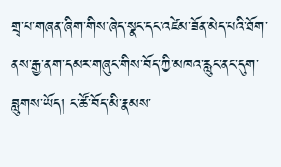གྲྭ་པ་གཞན་ཞིག་གིས་ཞེད་སྣང་དང་འཛེམ་ཟོན་མེད་པའི་ཐོག་ནས་རྒྱ་ནག་དམར་གཞུང་གིས་བོད་ཀྱི་མཁའ་རླུང་ནང་དུག་བླུགས་ཡོད། ང་ཚོ་བོད་མི་རྣམས་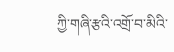ཀྱི་གཞི་རྩའི་འགྲོ་བ་མིའི་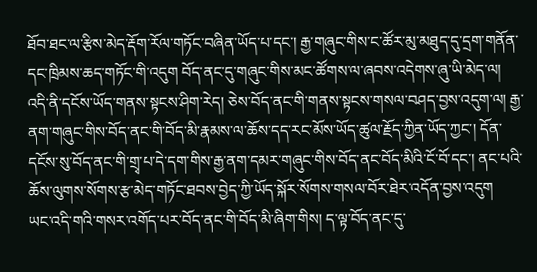ཐོབ་ཐང་ལ་རྩིས་མེད་རྡོག་རོལ་གཏོང་བཞིན་ཡོད་པ་དང་། རྒྱ་གཞུང་གིས་ང་ཚོར་མུ་མཐུད་དུ་དྲག་གནོན་དང་ཁྲིམས་ཆད་གཏོང་གི་འདུག བོད་ནང་དུ་གཞུང་གིས་མང་ཚོགས་ལ་ཞབས་འདེགས་ཞུ་ཡི་མེད་ལ། འདི་ནི་དངོས་ཡོད་གནས་སྟངས་ཤིག་རེད། ཅེས་བོད་ནང་གི་གནས་སྟངས་གསལ་བཤད་བྱས་འདུག་ལ། རྒྱ་ནག་གཞུང་གིས་བོད་ནང་གི་བོད་མི་རྣམས་ལ་ཆོས་དད་རང་མོས་ཡོད་ཚུལ་རྗོད་ཀྱིན་ཡོད་ཀྱང་། དོན་དངོས་སུ་བོད་ནང་གི་གྲྭ་པ་དེ་དག་གིས་རྒྱ་ནག་དམར་གཞུང་གིས་བོད་ནང་བོད་མིའི་ངོ་བོ་དང་། ནང་པའི་ཆོས་ལུགས་སོགས་རྩ་མེད་གཏོང་ཐབས་བྱེད་ཀྱི་ཡོད་སྐོར་སོགས་གསལ་བོར་ཐེར་འདོན་བྱས་འདུག
ཡང་འདི་གའི་གསར་འགོད་པར་བོད་ནང་གི་བོད་མི་ཞིག་གིས། ད་ལྟ་བོད་ནང་དུ་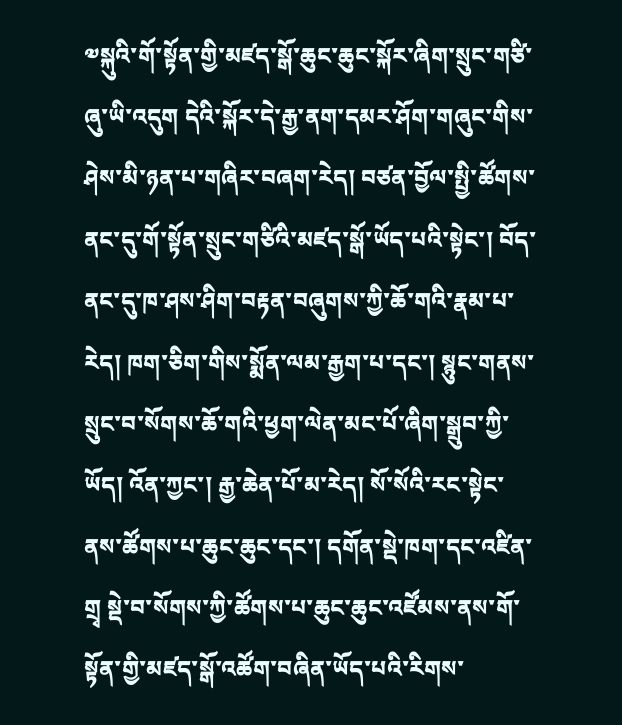༧སྐུའི་གོ་སྟོན་གྱི་མཛད་སྒོ་ཆུང་ཆུང་སྐོར་ཞིག་སྲུང་གཙི་ཞུ་ཡི་འདུག དེའི་སྐོར་དེ་རྒྱ་ནག་དམར་ཤོག་གཞུང་གིས་ཤེས་མི་ཉན་པ་གཞིར་བཞག་རེད། བཙན་བྱོལ་སྤྱི་ཚོགས་ནང་དུ་གོ་སྟོན་སྲུང་གཙིའི་མཛད་སྒོ་ཡོད་པའི་སྟེང་། བོད་ནང་དུ་ཁ་ཤས་ཤིག་བརྟན་བཞུགས་ཀྱི་ཆོ་གའི་རྣམ་པ་རེད། ཁག་ཅིག་གིས་སྨོན་ལམ་རྒྱག་པ་དང་། སྙུང་གནས་སྲུང་བ་སོགས་ཆོ་གའི་ཕྱག་ལེན་མང་པོ་ཞིག་སྒྲུབ་ཀྱི་ཡོད། འོན་ཀྱང་། རྒྱ་ཆེན་པོ་མ་རེད། སོ་སོའི་རང་སྟེང་ནས་ཚོགས་པ་ཆུང་ཆུང་དང་། དགོན་སྡེ་ཁག་དང་འཛིན་གྲྭ སྡེ་བ་སོགས་ཀྱི་ཚོགས་པ་ཆུང་ཆུང་འཛོམས་ནས་གོ་སྟོན་གྱི་མཛད་སྒོ་འཚོག་བཞིན་ཡོད་པའི་རིགས་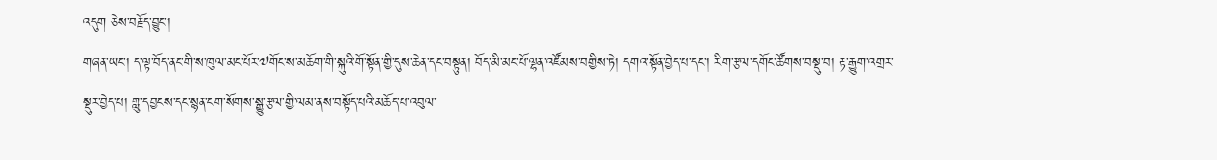འདུག ཅེས་བརྗོད་བྱུང་།
གཞན་ཡང་། ད་ལྟ་བོད་ནང་གི་ས་ཁུལ་མང་པོར་༧གོང་ས་མཆོག་གི་སྐུའི་གོ་སྟོན་གྱི་དུས་ཆེན་དང་བསྟུན། བོད་མི་མང་པོ་ལྷན་འཛོམས་བགྱིས་ཏེ། དགའ་སྟོན་བྱེད་པ་དང་། རིག་རྩལ་དགོང་ཚོགས་བསྡུ་བ། རྟ་རྒྱུག་འགྲར་སྡུར་བྱེད་པ། གླུ་དབྱངས་དང་སྙན་ངག་སོགས་སྒྱུ་རྩལ་གྱི་ལམ་ནས་བསྟོད་པའི་མཆོད་པ་འབུལ་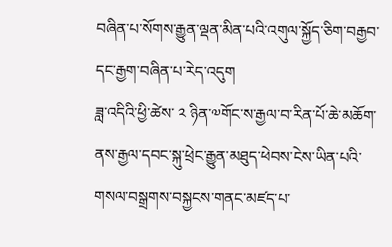བཞིན་པ་སོགས་རྒྱུན་ལྡན་མིན་པའི་འགུལ་སྐྱོད་ཅིག་བརྒྱབ་དང་རྒྱག་བཞིན་པ་རེད་འདུག
ཟླ་འདིའི་ཕྱི་ཚེས་ ༢ ཉིན་༧གོང་ས་རྒྱལ་བ་རིན་པོ་ཆེ་མཆོག་ནས་རྒྱལ་དབང་སྐུ་ཕྲེང་རྒྱུན་མཐུད་ཕེབས་ངེས་ཡིན་པའི་གསལ་བསྒྲགས་བསྐྱངས་གནང་མཛད་པ་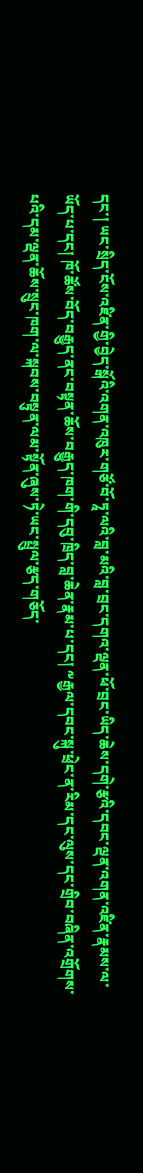དང་། ཡང་སྲིད་ངོས་འཛིན་གྱི་བྱེད་སྒོའི་འགན་འཁུར་གཙོ་བོ་ཏཱ་ལའི་བླ་མའི་བླ་བྲང་དགའ་ལྡན་ཕོ་བྲང་ཡིད་ཆེས་དགེ་རྩའི་དབང་ལྡན་འགན་འཛིན་རྣམས་ལ་ཡོད་པ་དང། ཁོ་ཚོས་བོད་བརྒྱུད་ནང་བསྟན་ཆོས་བརྒྱུད་ཁག་གི་དབུ་ཁྲིད་བླ་ཆེན་རྣམ་པ་དང། ༸རྒྱལ་དབང་སྐུ་ཕྲེང་ན་རིམ་དང་ལུས་དང་གྲིབ་བཞིན་འགྲོགས་པའི་དམ་ལྡན་ཆོས་སྲུང་ཁག་ལ་སྐབས་བསྟུན་ལམ་སྟོན་ཞུས་ཏེ་ཡང་སྤྲུལ་རྩད་གཅོད་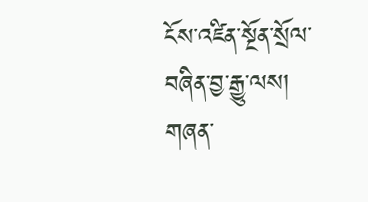ངོས་འཛིན་སྔོན་སྲོལ་བཞིན་བྱ་རྒྱུ་ལས། གཞན་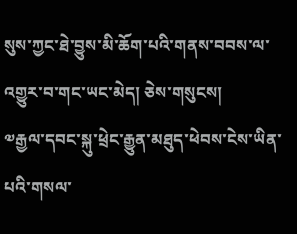སུས་ཀྱང་ཐེ་བྱུས་མི་ཆོག་པའི་གནས་བབས་ལ་འགྱུར་བ་གང་ཡང་མེད། ཅེས་གསུངས།
༧རྒྱལ་དབང་སྐུ་ཕྲེང་རྒྱུན་མཐུད་ཕེབས་ངེས་ཡིན་པའི་གསལ་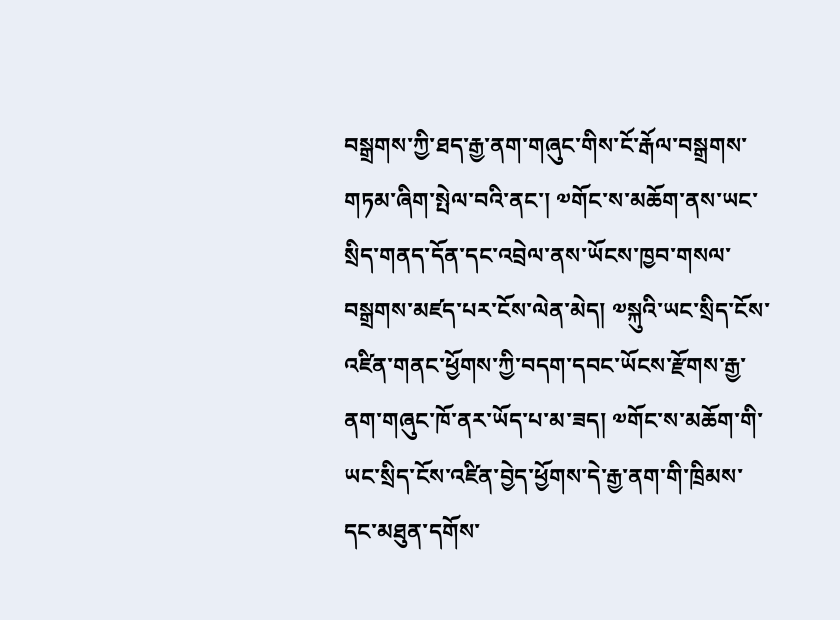བསྒྲགས་ཀྱི་ཐད་རྒྱ་ནག་གཞུང་གིས་ངོ་རྒོལ་བསྒྲགས་གཏམ་ཞིག་སྤེལ་བའི་ནང་། ༧གོང་ས་མཆོག་ནས་ཡང་སྲིད་གནད་དོན་དང་འབྲེལ་ནས་ཡོངས་ཁྱབ་གསལ་བསྒྲགས་མཛད་པར་ངོས་ལེན་མེད། ༧སྐུའི་ཡང་སྲིད་ངོས་འཛིན་གནང་ཕྱོགས་ཀྱི་བདག་དབང་ཡོངས་རྫོགས་རྒྱ་ནག་གཞུང་ཁོ་ནར་ཡོད་པ་མ་ཟད། ༧གོང་ས་མཆོག་གི་ཡང་སྲིད་ངོས་འཛིན་བྱེད་ཕྱོགས་དེ་རྒྱ་ནག་གི་ཁྲིམས་དང་མཐུན་དགོས་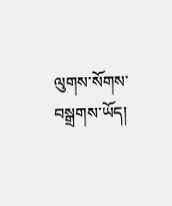ལུགས་སོགས་བསྒྲགས་ཡོད།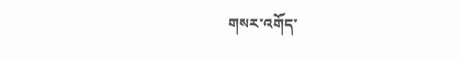གསར་འགོད་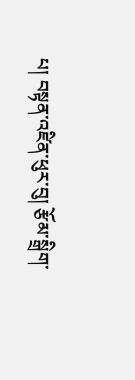པ། བསྟན་འཛིན་ཕུར་བུ། རྩོམ་སྒྲིག་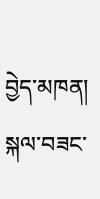བྱེད་མཁན། སྐལ་བཟང་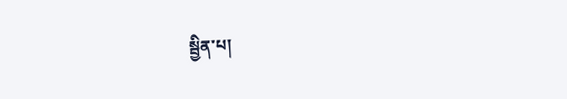སྦྱིན་པ།